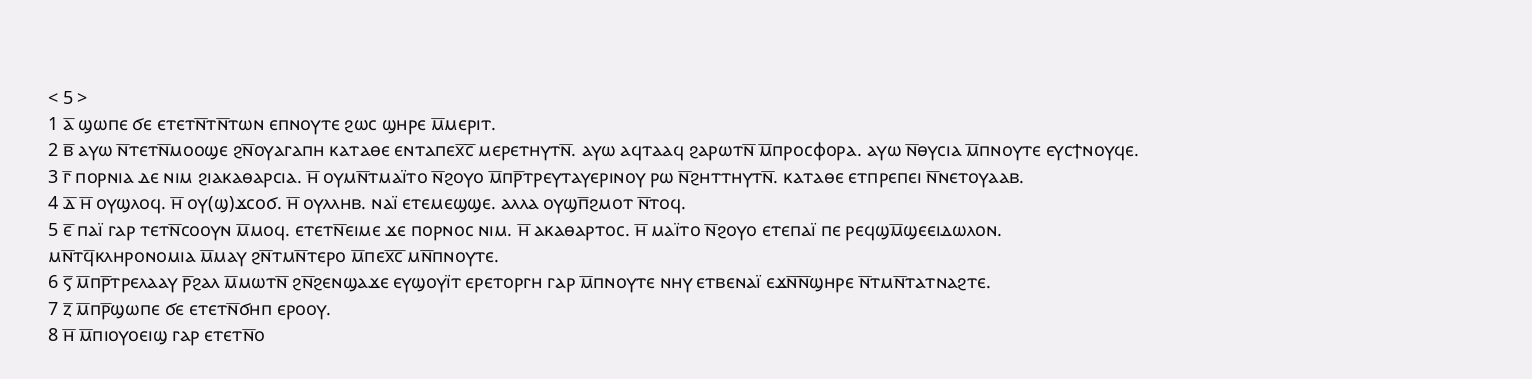< 5 >
1 ⲁ̅ ϣⲱⲡⲉ ϭⲉ ⲉⲧⲉⲧⲛ̅ⲧⲛ̅ⲧⲱⲛ ⲉⲡⲛⲟⲩⲧⲉ ϩⲱⲥ ϣⲏⲣⲉ ⲙ̅ⲙⲉⲣⲓⲧ.
2 ⲃ̅ ⲁⲩⲱ ⲛ̅ⲧⲉⲧⲛ̅ⲙⲟⲟϣⲉ ϩⲛ̅ⲟⲩⲁⲅⲁⲡⲏ ⲕⲁⲧⲁⲑⲉ ⲉⲛⲧⲁⲡⲉⲭ̅ⲥ̅ ⲙⲉⲣⲉⲧⲏⲩⲧⲛ̅. ⲁⲩⲱ ⲁϥⲧⲁⲁϥ ϩⲁⲣⲱⲧⲛ̅ ⲙ̅ⲡⲣⲟⲥⲫⲟⲣⲁ. ⲁⲩⲱ ⲛ̅ⲑⲩⲥⲓⲁ ⲙ̅ⲡⲛⲟⲩⲧⲉ ⲉⲩⲥϯⲛⲟⲩϥⲉ.
3 ⲅ̅ ⲡⲟⲣⲛⲓⲁ ⲇⲉ ⲛⲓⲙ ϩⲓⲁⲕⲁⲑⲁⲣⲥⲓⲁ. ⲏ̅ ⲟⲩⲙⲛ̅ⲧⲙⲁⲓ̈ⲧⲟ ⲛ̅ϩⲟⲩⲟ ⲙ̅ⲡⲣ̅ⲧⲣⲉⲩⲧⲁⲩⲉⲣⲓⲛⲟⲩ ⲣⲱ ⲛ̅ϩⲏⲧⲧⲏⲩⲧⲛ̅. ⲕⲁⲧⲁⲑⲉ ⲉⲧⲡⲣⲉⲡⲉⲓ ⲛ̅ⲛⲉⲧⲟⲩⲁⲁⲃ.
4 ⲇ̅ ⲏ̅ ⲟⲩϣⲗⲟϥ. ⲏ̅ ⲟⲩ(ϣ)ϫⲥⲟϭ. ⲏ̅ ⲟⲩⲗⲗⲏⲃ. ⲛⲁⲓ̈ ⲉⲧⲉⲙⲉϣϣⲉ. ⲁⲗⲗⲁ ⲟⲩϣⲡ̅ϩⲙⲟⲧ ⲛ̅ⲧⲟϥ.
5 ⲉ̅ ⲡⲁⲓ̈ ⲅⲁⲣ ⲧⲉⲧⲛ̅ⲥⲟⲟⲩⲛ ⲙ̅ⲙⲟϥ. ⲉⲧⲉⲧⲛ̅ⲉⲓⲙⲉ ϫⲉ ⲡⲟⲣⲛⲟⲥ ⲛⲓⲙ. ⲏ̅ ⲁⲕⲁⲑⲁⲣⲧⲟⲥ. ⲏ̅ ⲙⲁⲓ̈ⲧⲟ ⲛ̅ϩⲟⲩⲟ ⲉⲧⲉⲡⲁⲓ̈ ⲡⲉ ⲣⲉϥϣⲙ̅ϣⲉⲉⲓⲇⲱⲗⲟⲛ. ⲙⲛ̅ⲧϥ̅ⲕⲗⲏⲣⲟⲛⲟⲙⲓⲁ ⲙ̅ⲙⲁⲩ ϩⲛ̅ⲧⲙⲛ̅ⲧⲉⲣⲟ ⲙ̅ⲡⲉⲭ̅ⲥ̅ ⲙⲛ̅ⲡⲛⲟⲩⲧⲉ.
6 ⲋ̅ ⲙ̅ⲡⲣ̅ⲧⲣⲉⲗⲁⲁⲩ ⲣ̅ϩⲁⲗ ⲙ̅ⲙⲱⲧⲛ̅ ϩⲛ̅ϩⲉⲛϣⲁϫⲉ ⲉⲩϣⲟⲩⲓ̈ⲧ ⲉⲣⲉⲧⲟⲣⲅⲏ ⲅⲁⲣ ⲙ̅ⲡⲛⲟⲩⲧⲉ ⲛⲏⲩ ⲉⲧⲃⲉⲛⲁⲓ̈ ⲉϫⲛ̅ⲛ̅ϣⲏⲣⲉ ⲛ̅ⲧⲙⲛ̅ⲧⲁⲧⲛⲁϩⲧⲉ.
7 ⲍ̅ ⲙ̅ⲡⲣ̅ϣⲱⲡⲉ ϭⲉ ⲉⲧⲉⲧⲛ̅ϭⲏⲡ ⲉⲣⲟⲟⲩ.
8 ⲏ̅ ⲙ̅ⲡⲓⲟⲩⲟⲉⲓϣ ⲅⲁⲣ ⲉⲧⲉⲧⲛ̅ⲟ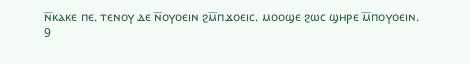ⲛ̅ⲕⲁⲕⲉ ⲡⲉ. ⲧⲉⲛⲟⲩ ⲇⲉ ⲛ̅ⲟⲩⲟⲉⲓⲛ ϩⲙ̅ⲡϫⲟⲉⲓⲥ. ⲙⲟⲟϣⲉ ϩⲱⲥ ϣⲏⲣⲉ ⲙ̅ⲡⲟⲩⲟⲉⲓⲛ.
9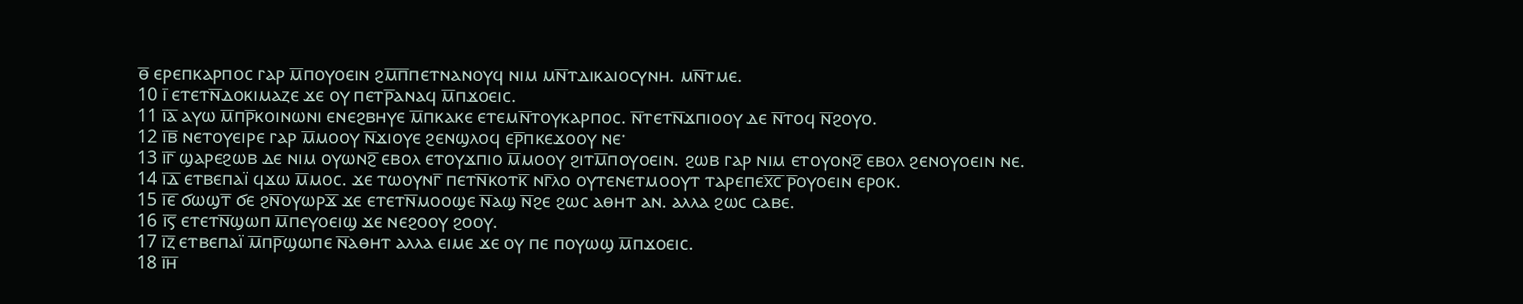ⲑ̅ ⲉⲣⲉⲡⲕⲁⲣⲡⲟⲥ ⲅⲁⲣ ⲙ̅ⲡⲟⲩⲟⲉⲓⲛ ϩⲙ̅ⲡ̅ⲡⲉⲧⲛⲁⲛⲟⲩϥ ⲛⲓⲙ ⲙⲛ̅ⲧⲇⲓⲕⲁⲓⲟⲥⲩⲛⲏ. ⲙⲛ̅ⲧⲙⲉ.
10 ⲓ̅ ⲉⲧⲉⲧⲛ̅ⲇⲟⲕⲓⲙⲁⲍⲉ ϫⲉ ⲟⲩ ⲡⲉⲧⲣ̅ⲁⲛⲁϥ ⲙ̅ⲡϫⲟⲉⲓⲥ.
11 ⲓ̅ⲁ̅ ⲁⲩⲱ ⲙ̅ⲡⲣ̅ⲕⲟⲓⲛⲱⲛⲓ ⲉⲛⲉϩⲃⲏⲩⲉ ⲙ̅ⲡⲕⲁⲕⲉ ⲉⲧⲉⲙⲛ̅ⲧⲟⲩⲕⲁⲣⲡⲟⲥ. ⲛ̅ⲧⲉⲧⲛ̅ϫⲡⲓⲟⲟⲩ ⲇⲉ ⲛ̅ⲧⲟϥ ⲛ̅ϩⲟⲩⲟ.
12 ⲓ̅ⲃ̅ ⲛⲉⲧⲟⲩⲉⲓⲣⲉ ⲅⲁⲣ ⲙ̅ⲙⲟⲟⲩ ⲛ̅ϫⲓⲟⲩⲉ ϩⲉⲛϣⲗⲟϥ ⲉⲣ̅ⲡⲕⲉϫⲟⲟⲩ ⲛⲉ·
13 ⲓ̅ⲅ̅ ϣⲁⲣⲉϩⲱⲃ ⲇⲉ ⲛⲓⲙ ⲟⲩⲱⲛϩ̅ ⲉⲃⲟⲗ ⲉⲧⲟⲩϫⲡⲓⲟ ⲙ̅ⲙⲟⲟⲩ ϩⲓⲧⲙ̅ⲡⲟⲩⲟⲉⲓⲛ. ϩⲱⲃ ⲅⲁⲣ ⲛⲓⲙ ⲉⲧⲟⲩⲟⲛϩ̅ ⲉⲃⲟⲗ ϩⲉⲛⲟⲩⲟⲉⲓⲛ ⲛⲉ.
14 ⲓ̅ⲇ̅ ⲉⲧⲃⲉⲡⲁⲓ̈ ϥϫⲱ ⲙ̅ⲙⲟⲥ. ϫⲉ ⲧⲱⲟⲩⲛⲅ̅ ⲡⲉⲧⲛ̅ⲕⲟⲧⲕ̅ ⲛⲅ̅ⲗⲟ ⲟⲩⲧⲉⲛⲉⲧⲙⲟⲟⲩⲧ ⲧⲁⲣⲉⲡⲉⲭ̅ⲥ̅ ⲣ̅ⲟⲩⲟⲉⲓⲛ ⲉⲣⲟⲕ.
15 ⲓ̅ⲉ̅ ϭⲱϣⲧ̅ ϭⲉ ϩⲛ̅ⲟⲩⲱⲣϫ̅ ϫⲉ ⲉⲧⲉⲧⲛ̅ⲙⲟⲟϣⲉ ⲛ̅ⲁϣ ⲛ̅ϩⲉ ϩⲱⲥ ⲁⲑⲏⲧ ⲁⲛ. ⲁⲗⲗⲁ ϩⲱⲥ ⲥⲁⲃⲉ.
16 ⲓ̅ⲋ̅ ⲉⲧⲉⲧⲛ̅ϣⲱⲡ ⲙ̅ⲡⲉⲩⲟⲉⲓϣ ϫⲉ ⲛⲉϩⲟⲟⲩ ϩⲟⲟⲩ.
17 ⲓ̅ⲍ̅ ⲉⲧⲃⲉⲡⲁⲓ̈ ⲙ̅ⲡⲣ̅ϣⲱⲡⲉ ⲛ̅ⲁⲑⲏⲧ ⲁⲗⲗⲁ ⲉⲓⲙⲉ ϫⲉ ⲟⲩ ⲡⲉ ⲡⲟⲩⲱϣ ⲙ̅ⲡϫⲟⲉⲓⲥ.
18 ⲓ̅ⲏ̅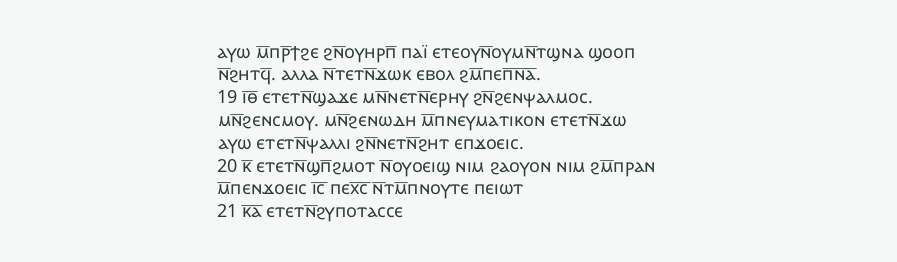ⲁⲩⲱ ⲙ̅ⲡⲣ̅ϯϩⲉ ϩⲛ̅ⲟⲩⲏⲣⲡ̅ ⲡⲁⲓ̈ ⲉⲧⲉⲟⲩⲛ̅ⲟⲩⲙⲛ̅ⲧϣⲛⲁ ϣⲟⲟⲡ ⲛ̅ϩⲏⲧϥ̅. ⲁⲗⲗⲁ ⲛ̅ⲧⲉⲧⲛ̅ϫⲱⲕ ⲉⲃⲟⲗ ϩⲙ̅ⲡⲉⲡ̅ⲛ̅ⲁ̅.
19 ⲓ̅ⲑ̅ ⲉⲧⲉⲧⲛ̅ϣⲁϫⲉ ⲙⲛ̅ⲛⲉⲧⲛ̅ⲉⲣⲏⲩ ϩⲛ̅ϩⲉⲛⲯⲁⲗⲙⲟⲥ. ⲙⲛ̅ϩⲉⲛⲥⲙⲟⲩ. ⲙⲛ̅ϩⲉⲛⲱⲇⲏ ⲙ̅ⲡⲛⲉⲩⲙⲁⲧⲓⲕⲟⲛ ⲉⲧⲉⲧⲛ̅ϫⲱ ⲁⲩⲱ ⲉⲧⲉⲧⲛ̅ⲯⲁⲗⲗⲓ ϩⲛ̅ⲛⲉⲧⲛ̅ϩⲏⲧ ⲉⲡϫⲟⲉⲓⲥ.
20 ⲕ̅ ⲉⲧⲉⲧⲛ̅ϣⲡ̅ϩⲙⲟⲧ ⲛ̅ⲟⲩⲟⲉⲓϣ ⲛⲓⲙ ϩⲁⲟⲩⲟⲛ ⲛⲓⲙ ϩⲙ̅ⲡⲣⲁⲛ ⲙ̅ⲡⲉⲛϫⲟⲉⲓⲥ ⲓ̅ⲥ̅ ⲡⲉⲭ̅ⲥ̅ ⲛ̅ⲧⲙ̅ⲡⲛⲟⲩⲧⲉ ⲡⲉⲓⲱⲧ
21 ⲕ̅ⲁ̅ ⲉⲧⲉⲧⲛ̅ϩⲩⲡⲟⲧⲁⲥⲥⲉ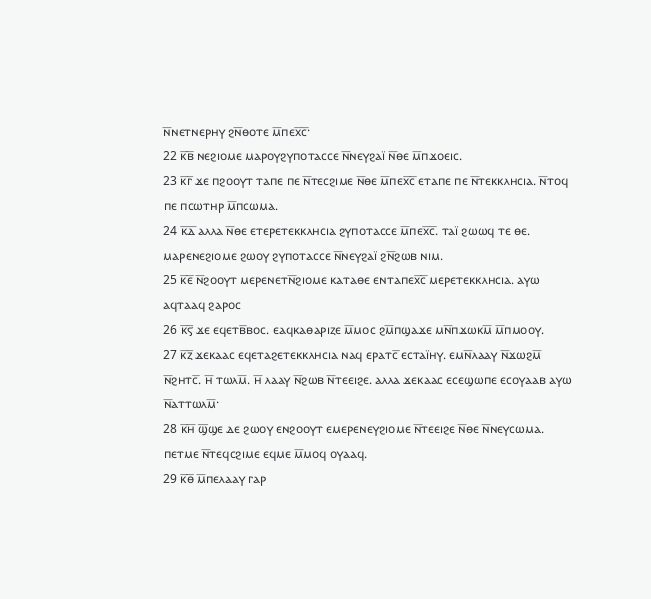ⲛ̅ⲛⲉⲧⲛⲉⲣⲏⲩ ϩⲛ̅ⲑⲟⲧⲉ ⲙ̅ⲡⲉⲭ̅ⲥ̅·
22 ⲕ̅ⲃ̅ ⲛⲉϩⲓⲟⲙⲉ ⲙⲁⲣⲟⲩϩⲩⲡⲟⲧⲁⲥⲥⲉ ⲛ̅ⲛⲉⲩϩⲁⲓ̈ ⲛ̅ⲑⲉ ⲙ̅ⲡϫⲟⲉⲓⲥ.
23 ⲕ̅ⲅ̅ ϫⲉ ⲡϩⲟⲟⲩⲧ ⲧⲁⲡⲉ ⲡⲉ ⲛ̅ⲧⲉⲥϩⲓⲙⲉ ⲛ̅ⲑⲉ ⲙ̅ⲡⲉⲭ̅ⲥ̅ ⲉⲧⲁⲡⲉ ⲡⲉ ⲛ̅ⲧⲉⲕⲕⲗⲏⲥⲓⲁ. ⲛ̅ⲧⲟϥ ⲡⲉ ⲡⲥⲱⲧⲏⲣ ⲙ̅ⲡⲥⲱⲙⲁ.
24 ⲕ̅ⲇ̅ ⲁⲗⲗⲁ ⲛ̅ⲑⲉ ⲉⲧⲉⲣⲉⲧⲉⲕⲕⲗⲏⲥⲓⲁ ϩⲩⲡⲟⲧⲁⲥⲥⲉ ⲙ̅ⲡⲉⲭ̅ⲥ̅. ⲧⲁⲓ̈ ϩⲱⲱϥ ⲧⲉ ⲑⲉ. ⲙⲁⲣⲉⲛⲉϩⲓⲟⲙⲉ ϩⲱⲟⲩ ϩⲩⲡⲟⲧⲁⲥⲥⲉ ⲛ̅ⲛⲉⲩϩⲁⲓ̈ ϩⲛ̅ϩⲱⲃ ⲛⲓⲙ.
25 ⲕ̅ⲉ̅ ⲛ̅ϩⲟⲟⲩⲧ ⲙⲉⲣⲉⲛⲉⲧⲛ̅ϩⲓⲟⲙⲉ ⲕⲁⲧⲁⲑⲉ ⲉⲛⲧⲁⲡⲉⲭ̅ⲥ̅ ⲙⲉⲣⲉⲧⲉⲕⲕⲗⲏⲥⲓⲁ. ⲁⲩⲱ ⲁϥⲧⲁⲁϥ ϩⲁⲣⲟⲥ
26 ⲕ̅ⲋ̅ ϫⲉ ⲉϥⲉⲧⲃ̅ⲃⲟⲥ. ⲉⲁϥⲕⲁⲑⲁⲣⲓⲍⲉ ⲙ̅ⲙⲟⲥ ϩⲙ̅ⲡϣⲁϫⲉ ⲙⲛ̅ⲡϫⲱⲕⲙ̅ ⲙ̅ⲡⲙⲟⲟⲩ.
27 ⲕ̅ⲍ̅ ϫⲉⲕⲁⲁⲥ ⲉϥⲉⲧⲁϩⲉⲧⲉⲕⲕⲗⲏⲥⲓⲁ ⲛⲁϥ ⲉⲣⲁⲧⲥ̅ ⲉⲥⲧⲁⲓ̈ⲏⲩ. ⲉⲙⲛ̅ⲗⲁⲁⲩ ⲛ̅ϫⲱϩⲙ̅ ⲛ̅ϩⲏⲧⲥ̅. ⲏ̅ ⲧⲱⲗⲙ̅. ⲏ̅ ⲗⲁⲁⲩ ⲛ̅ϩⲱⲃ ⲛ̅ⲧⲉⲉⲓϩⲉ. ⲁⲗⲗⲁ ϫⲉⲕⲁⲁⲥ ⲉⲥⲉϣⲱⲡⲉ ⲉⲥⲟⲩⲁⲁⲃ ⲁⲩⲱ ⲛ̅ⲁⲧⲧⲱⲗⲙ̅·
28 ⲕ̅ⲏ̅ ϣ̅ϣⲉ ⲇⲉ ϩⲱⲟⲩ ⲉⲛϩⲟⲟⲩⲧ ⲉⲙⲉⲣⲉⲛⲉⲩϩⲓⲟⲙⲉ ⲛ̅ⲧⲉⲉⲓϩⲉ ⲛ̅ⲑⲉ ⲛ̅ⲛⲉⲩⲥⲱⲙⲁ. ⲡⲉⲧⲙⲉ ⲛ̅ⲧⲉϥⲥϩⲓⲙⲉ ⲉϥⲙⲉ ⲙ̅ⲙⲟϥ ⲟⲩⲁⲁϥ.
29 ⲕ̅ⲑ̅ ⲙ̅ⲡⲉⲗⲁⲁⲩ ⲅⲁⲣ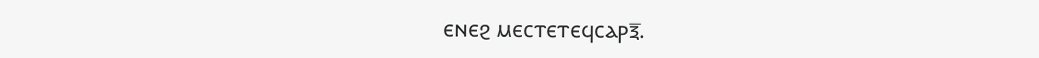ⲉⲛⲉϩ ⲙⲉⲥⲧⲉⲧⲉϥⲥⲁⲣⲝ̅.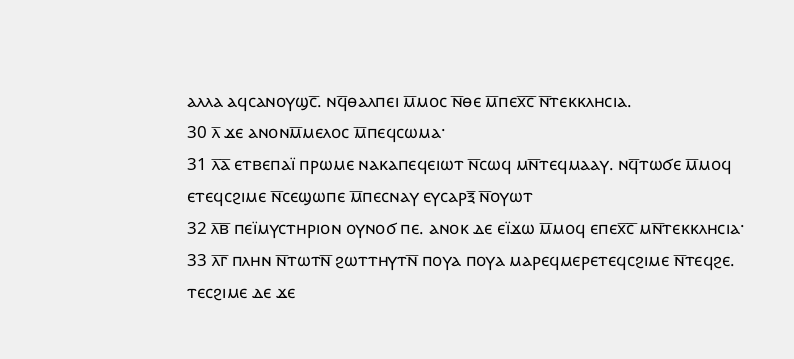ⲁⲗⲗⲁ ⲁϥⲥⲁⲛⲟⲩϣⲥ̅. ⲛϥ̅ⲑⲁⲗⲡⲉⲓ ⲙ̅ⲙⲟⲥ ⲛ̅ⲑⲉ ⲙ̅ⲡⲉⲭ̅ⲥ̅ ⲛ̅ⲧⲉⲕⲕⲗⲏⲥⲓⲁ.
30 ⲗ̅ ϫⲉ ⲁⲛⲟⲛⲙ̅ⲙⲉⲗⲟⲥ ⲙ̅ⲡⲉϥⲥⲱⲙⲁ·
31 ⲗ̅ⲁ̅ ⲉⲧⲃⲉⲡⲁⲓ̈ ⲡⲣⲱⲙⲉ ⲛⲁⲕⲁⲡⲉϥⲉⲓⲱⲧ ⲛ̅ⲥⲱϥ ⲙⲛ̅ⲧⲉϥⲙⲁⲁⲩ. ⲛϥ̅ⲧⲱϭⲉ ⲙ̅ⲙⲟϥ ⲉⲧⲉϥⲥϩⲓⲙⲉ ⲛ̅ⲥⲉϣⲱⲡⲉ ⲙ̅ⲡⲉⲥⲛⲁⲩ ⲉⲩⲥⲁⲣⲝ̅ ⲛ̅ⲟⲩⲱⲧ
32 ⲗ̅ⲃ̅ ⲡⲉⲓ̈ⲙⲩⲥⲧⲏⲣⲓⲟⲛ ⲟⲩⲛⲟϭ ⲡⲉ. ⲁⲛⲟⲕ ⲇⲉ ⲉⲓ̈ϫⲱ ⲙ̅ⲙⲟϥ ⲉⲡⲉⲭ̅ⲥ̅ ⲙⲛ̅ⲧⲉⲕⲕⲗⲏⲥⲓⲁ·
33 ⲗ̅ⲅ̅ ⲡⲗⲏⲛ ⲛ̅ⲧⲱⲧⲛ̅ ϩⲱⲧⲧⲏⲩⲧⲛ̅ ⲡⲟⲩⲁ ⲡⲟⲩⲁ ⲙⲁⲣⲉϥⲙⲉⲣⲉⲧⲉϥⲥϩⲓⲙⲉ ⲛ̅ⲧⲉϥϩⲉ. ⲧⲉⲥϩⲓⲙⲉ ⲇⲉ ϫⲉ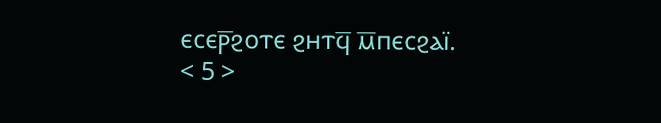ⲉⲥⲉⲣ̅ϩⲟⲧⲉ ϩⲏⲧϥ̅ ⲙ̅ⲡⲉⲥϩⲁⲓ̈.
< 5 >